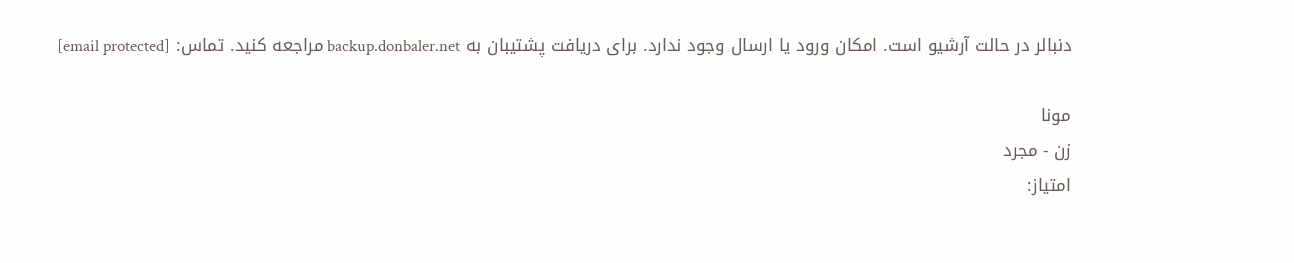دنبالر در حالت آرشیو است. امکان ورود یا ارسال وجود ندارد. برای دریافت پشتیبان به backup.donbaler.net مراجعه کنید. تماس: [email protected]

مونا
زن - مجرد
امتیاز: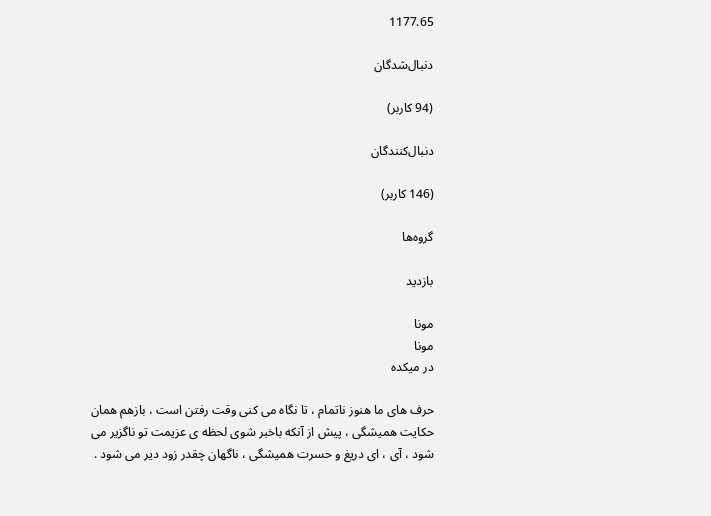1177.65

دنبال‌شدگان

(94 کاربر)

دنبال‌کنندگان

(146 کاربر)

گروه‌ها

بازدید

مونا
مونا
در میکده

حرف های ما هنوز ناتمام ، تا نگاه می کنی وقت رفتن است ، بازهم همان حکایت همیشگی ، پیش از آنکه باخبر شوی لحظه ی عزیمت تو ناگزیر می شود ، آی ، ای دریغ و حسرت همیشگی ، ناگهان چقدر زود دیر می شود .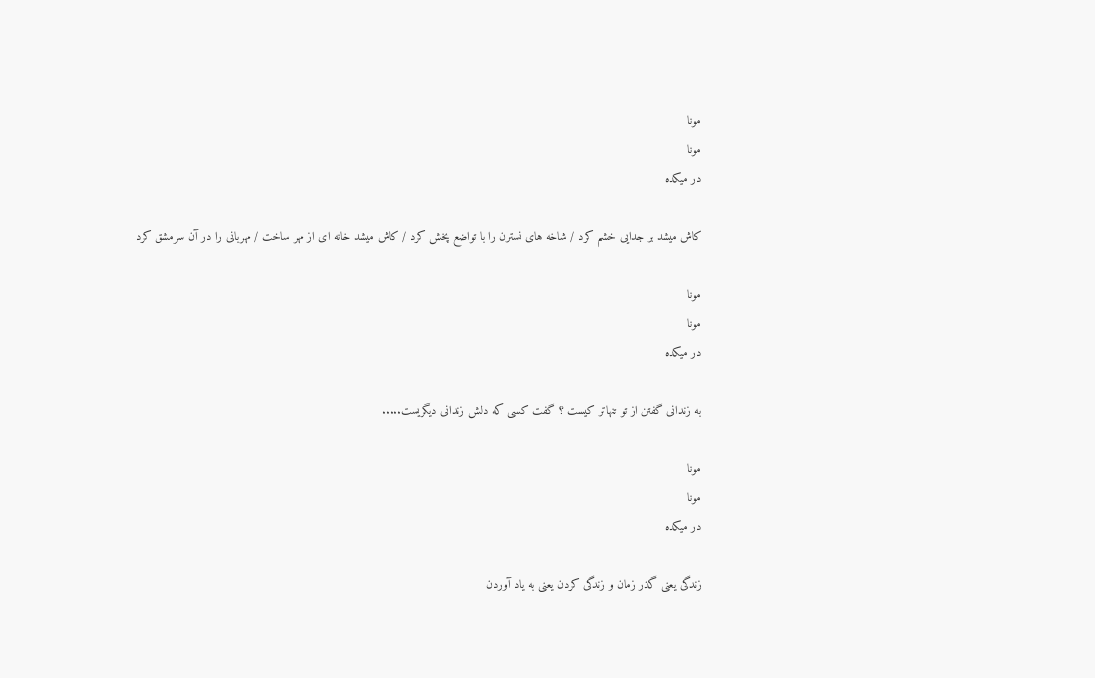مونا
مونا
در میکده

کاش میشد بر جدایی خشم کرد / شاخه های نسترن را با تواضع پخش کرد / کاش میشد خانه ای از مهر ساخت / مهربانی را در آن سرمشق کرد

مونا
مونا
در میکده

به زندانی گفتن از تو تنهاتر کیست ؟ گفت کسی که دلش زندانی دیگریست.....

مونا
مونا
در میکده

زندگی یعنی گذر زمان و زندگی کردن یعنی به یاد آوردن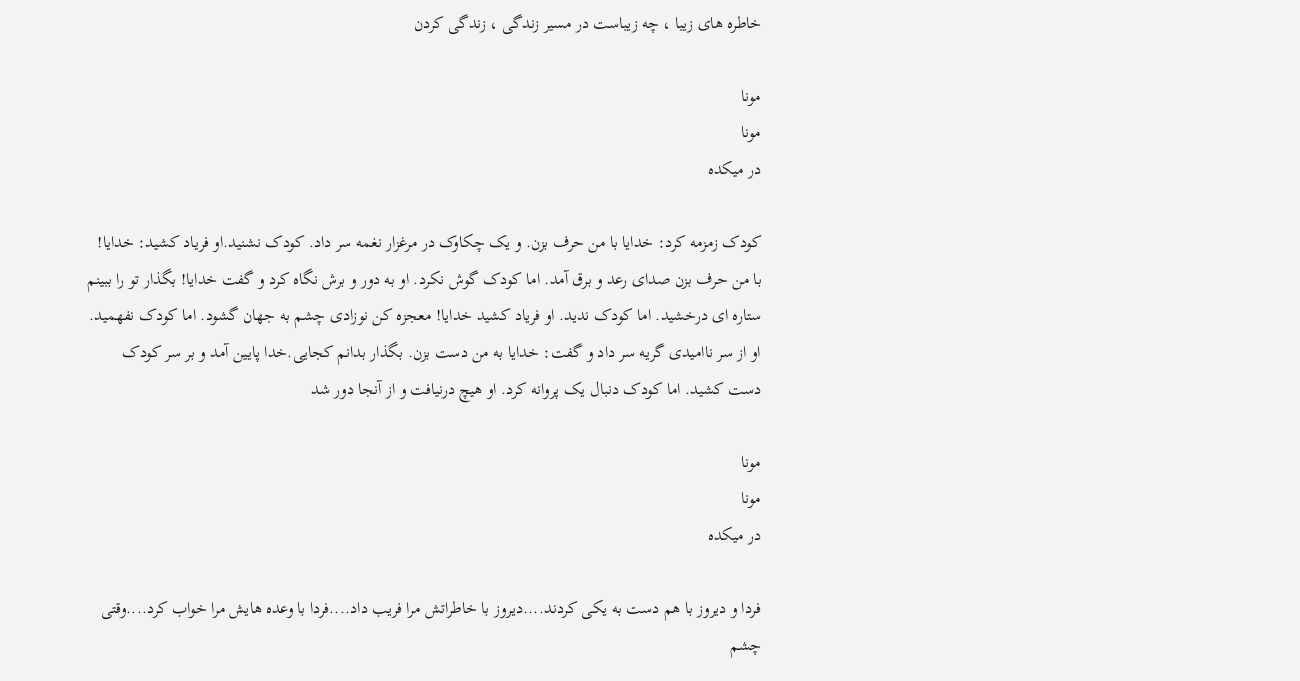خاطره های زیبا ، چه زیباست در مسیر زندگی ، زندگی کردن

مونا
مونا
در میکده

کودک زمزمه کرد: خدایا با من حرف بزن. و یک چکاوک در مرغزار نغمه سر داد. کودک نشنید.او فریاد کشید: خدایا! با من حرف بزن صدای رعد و برق آمد. اما کودک گوش نکرد. او به دور و برش نگاه کرد و گفت خدایا! بگذار تو را ببینم ستاره ای درخشید. اما کودک ندید. او فریاد کشید خدایا! معجزه کن نوزادی چشم به جهان گشود. اما کودک نفهمید. او از سر ناامیدی گریه سر داد و گفت: خدایا به من دست بزن. بگذار بدانم کجایی.خدا پایین آمد و بر سر کودک دست کشید. اما کودک دنبال یک پروانه کرد. او هیچ درنیافت و از آنجا دور شد

مونا
مونا
در میکده

فردا و دیروز با هم دست به یکی کردند....دیروز با خاطراتش مرا فریب داد....فردا با وعده هایش مرا خواب کرد....وقتی چشم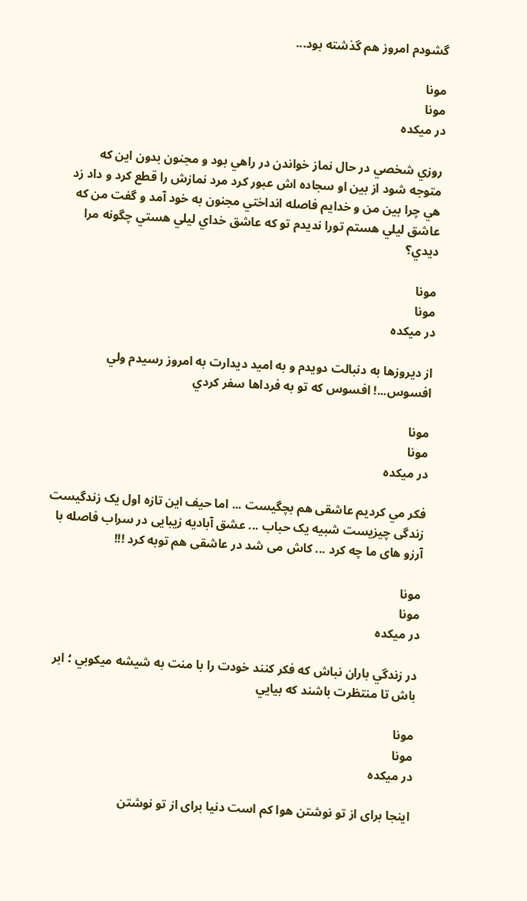گشودم امروز هم گذشته بود...

مونا
مونا
در میکده

روزي شخصي در حال نماز خواندن در راهي بود و مجنون بدون اين که متوجه شود از بين او سجاده اش عبور کرد مرد نمازش را قطع کرد و داد زد هي چرا بين من و خدايم فاصله انداختي مجنون به خود آمد و گفت من که عاشق ليلي هستم تورا نديدم تو که عاشق خداي ليلي هستي چگونه مرا ديدي؟

مونا
مونا
در میکده

از ديروزها به دنبالت دويدم و به اميد ديدارت به امروز رسيدم ولي افسوس...! افسوس که تو به فرداها سفر کردي

مونا
مونا
در میکده

فکر مي کرديم عاشقی هم بچگيست ... اما حيف اين تازه اول يک زندگيست زندگی چيزيست شبيه يک حباب ... عشق آباديه زيبايی در سراب فاصله با آرزو های ما چه کرد ... کاش می شد در عاشقی هم توبه کرد !!!

مونا
مونا
در میکده

در زندگي باران نباش كه فكر كنند خودت را با منت به شيشه ميكوبي ؛ ابر باش تا منتظرت باشند كه بيايي

مونا
مونا
در میکده

اینجا برای از تو نوشتن هوا کم است دنیا برای از تو نوشتن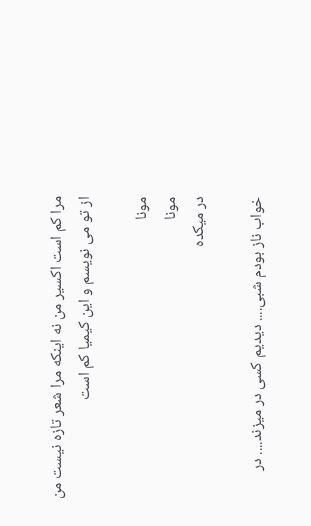مرا کم است اکسیر من نه اینکه مرا شعر تازه نیست من از تو می نویسم و این کیمیا کم است

مونا
مونا
در میکده

خواب ناز بودم شبی.... دیدیم کسی در میزند.... در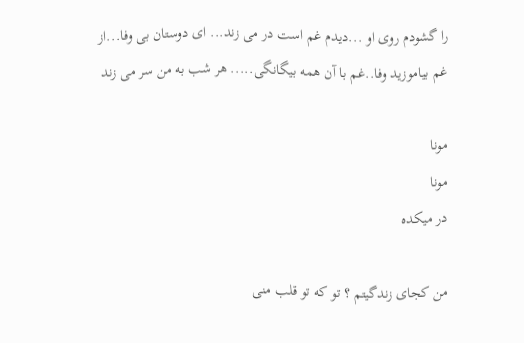را گشودم روی او ...دیدم غم است در می زند... ای دوستان بی وفا...از غم بیاموزید وفا..غم با آن همه بیگانگی..... هر شب به من سر می زند

مونا
مونا
در میکده

من کجای زندگیتم ؟ تو که تو قلب منی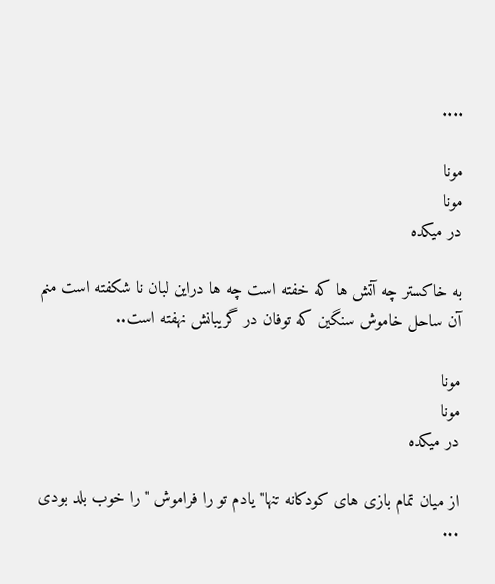....

مونا
مونا
در میکده

به خاکستر چه آتش ها که خفته است چه ها دراین لبان نا شکفته است منم آن ساحل خاموش سنگین که توفان در گریبانش نهفته است..

مونا
مونا
در میکده

از میان تمام بازی های کودکانه تنها" یادم تو را فراموش "را خوب بلد بودی ...